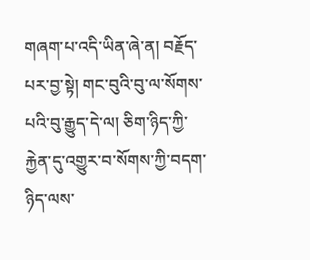གཞག་པ་འདི་ཡིན་ཞེ་ན། བརྗོད་པར་བྱ་སྟེ། གང་བུའི་བུ་ལ་སོགས་པའི་བུ་རྒྱུད་དེ་ལ། ཅིག་ཉིད་ཀྱི་རྐྱེན་དུ་འགྱུར་བ་སོགས་ཀྱི་བདག་ཉིད་ལས་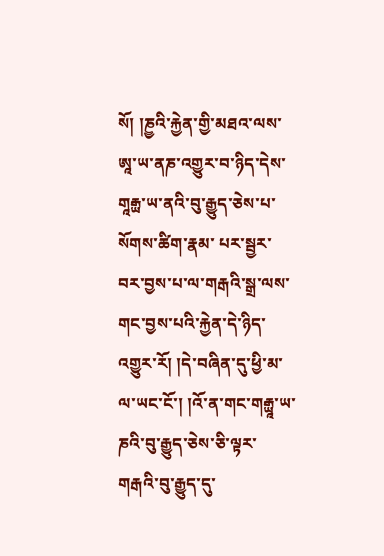སོ། །ཎྱའི་རྐྱེན་གྱི་མཐའ་ལས་ཨཱ་ཡ་ནཎ་འགྱུར་བ་ཉིད་དེས་གཱརྒྻ་ཡ་ནའི་བུ་རྒྱུད་ཅེས་པ་སོགས་ཚིག་རྣམ་ པར་སྦྱར་བར་བྱས་པ་ལ་གརྒའི་སྒྲ་ལས་གང་བྱས་པའི་རྐྱེན་དེ་ཉིད་འགྱུར་རོ། །དེ་བཞིན་དུ་ཕྱི་མ་ལ་ཡང་ངོ་། །འོ་ན་གང་གརྒྻཱ་ཡ་ཎའི་བུ་རྒྱུད་ཅེས་ཅི་ལྟར་གརྒའི་བུ་རྒྱུད་དུ་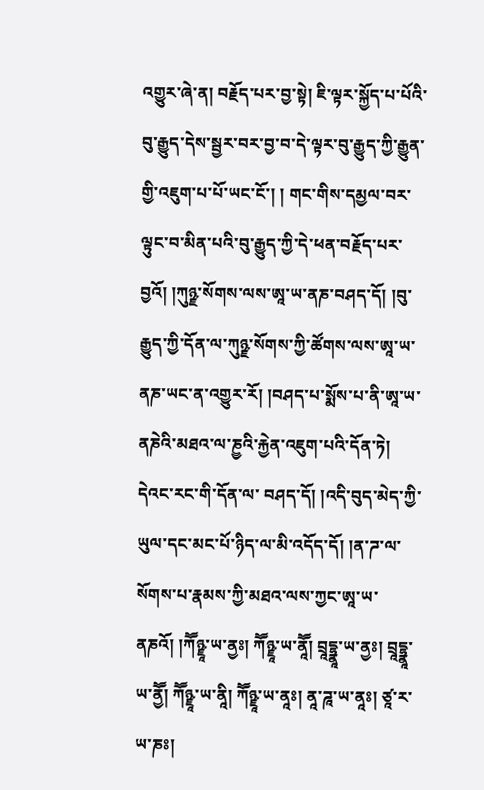འགྱུར་ཞེ་ན། བརྗོད་པར་བྱ་སྟེ། ཇི་ལྟར་སྐྱོད་པ་པོའི་བུ་རྒྱུད་དེས་སྦྱར་བར་བྱ་བ་དེ་ལྟར་བུ་རྒྱུད་ཀྱི་རྒྱུན་གྱི་འཇུག་པ་པོ་ཡང་ངོ་། ། གང་གིས་དམྱལ་བར་ལྟུང་བ་མིན་པའི་བུ་རྒྱུད་ཀྱི་དེ་ཕན་བརྗོད་པར་བྱའོ། །ཀུཉྫ་སོགས་ལས་ཨཱ་ཡ་ནཎ་བཤད་དོ། །བུ་རྒྱུད་ཀྱི་དོན་ལ་ཀུཉྫ་སོགས་ཀྱི་ཚོགས་ལས་ཨཱ་ཡ་ནཎ་ཡང་ན་འགྱུར་རོ། །བཤད་པ་སྨོས་པ་ནི་ཨཱ་ཡ་ནཎེའི་མཐའ་ལ་ཎྱའི་རྐྱེན་འཇུག་པའི་དོན་ཏེ། དེའང་རང་གི་དོན་ལ་ བཤད་དོ། །འདི་བུད་མེད་ཀྱི་ཡུལ་དང་མང་པོ་ཉིད་ལ་མི་འདོད་དོ། །ན་ཌ་ལ་སོགས་པ་རྣམས་ཀྱི་མཐའ་ལས་ཀྱང་ཨཱ་ཡ་ནཎའོ། །ཀཽཉྫཱ་ཡ་ནྱཿ། ཀཽཉྫཱ་ཡ་ནཱཽ། བྲཱདྷྣཱ་ཡ་ནྱཿ། བྲཱདྷྣཱ་ཡ་ནྱཽ། ཀཽཉྫཱ་ཡ་ནཱི། ཀཽཉྫཱ་ཡ་ནཱཿ། ནཱ་ཌཱ་ཡ་ནཱཿ། ཙཱ་ར་ཡ་ཎཿ།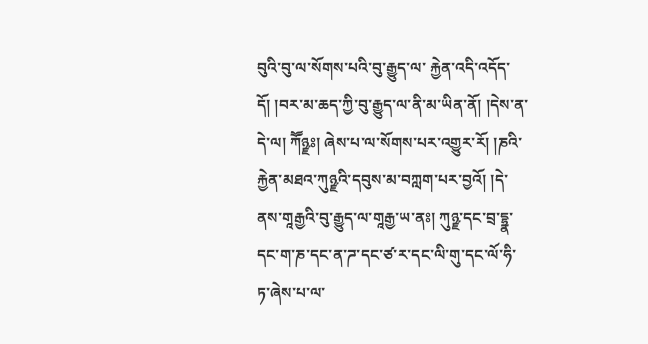བུའི་བུ་ལ་སོགས་པའི་བུ་རྒྱུད་ལ་ རྐྱེན་འདི་འདོད་དོ། །བར་མ་ཆད་ཀྱི་བུ་རྒྱུད་ལ་ནི་མ་ཡིན་ནོ། །དེས་ན་དེ་ལ། ཀཽཉྫཿ། ཞེས་པ་ལ་སོགས་པར་འགྱུར་རོ། །ཎའི་རྐྱེན་མཐའ་ཀུཉྫའི་དབུས་མ་བཀླག་པར་བྱའོ། །དེ་ནས་གཱརྒྱའི་བུ་རྒྱུད་ལ་གཱརྒྱ་ཡ་ནཿ། ཀུཉྫ་དང་བྲ་དྷྣ་དང་ག་ཎ་དང་ན་ཌ་དང་ཙ་ར་དང་ལི་གུ་དང་ལོ་ཧི་ཏ་ཞེས་པ་ལ་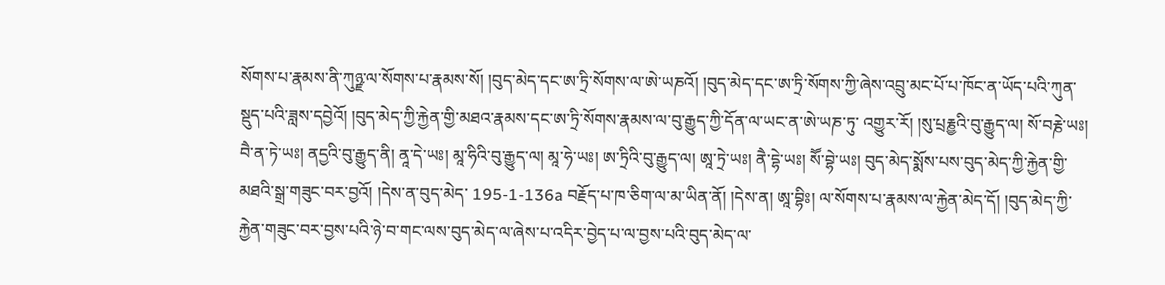སོགས་པ་རྣམས་ནི་ཀུཉྫ་ལ་སོགས་པ་རྣམས་སོ། །བུད་མེད་དང་ཨ་ཏྲི་སོགས་ལ་ཨེ་ཡཎའོ། །བུད་མེད་དང་ཨ་ཏྲི་སོགས་ཀྱི་ཞེས་འབྲུ་མང་པོ་པ་ཁོང་ན་ཡོད་པའི་ཀུན་སྡུད་པའི་ཟླས་དབྱེའོ། །བུད་མེད་ཀྱི་རྐྱེན་གྱི་མཐའ་རྣམས་དང་ཨ་ཏྲི་སོགས་རྣམས་ལ་བུ་རྒྱུད་ཀྱི་དོན་ལ་ཡང་ན་ཨེ་ཡཎ་ཏུ་ འགྱུར་རོ། །སུ་པྲརྞྱའི་བུ་རྒྱུད་ལ། སོ་བརྞེ་ཡཿ། བཻ་ན་ཏེ་ཡཿ། ནདྱའི་བུ་རྒྱུད་ནི། ནཱ་དེ་ཡཿ། མཱ་ཧིའི་བུ་རྒྱུད་ལ། མཱ་ཧེ་ཡཿ། ཨ་ཏྲིའི་བུ་རྒྱུད་ལ། ཨཱ་ཏྲེ་ཡཿ། ནཻ་དྷེ་ཡཿ། སཽ་བྷེ་ཡཿ། བུད་མེད་སྨོས་པས་བུད་མེད་ཀྱི་རྐྱེན་གྱི་མཐའི་སྒྲ་གཟུང་བར་བྱའོ། །དེས་ན་བུད་མེད་ 195-1-136a བརྗོད་པ་ཁ་ཅིག་ལ་མ་ཡིན་ནོ། །དེས་ན། ཨཱ་བྷིཿ། ལ་སོགས་པ་རྣམས་ལ་རྐྱེན་མེད་དོ། །བུད་མེད་ཀྱི་རྐྱེན་གཟུང་བར་བྱས་པའི་ཉེ་བ་གང་ལས་བུད་མེད་ལ་ཞེས་པ་འདིར་བྱེད་པ་ལ་བྱས་པའི་བུད་མེད་ལ་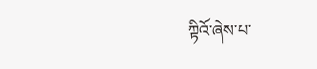ཀྟིའོ་ཞེས་པ་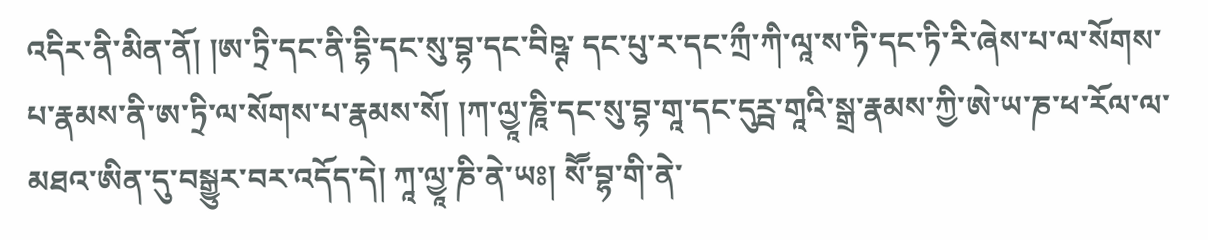འདིར་ནི་མིན་ནོ། །ཨ་ཏྲི་དང་ནི་དྷི་དང་སུ་བྷ་དང་བིཥྚ་ དང་པུ་ར་དང་ཀྲྀ་ཀི་ལཱ་ས་ཏི་དང་ཏི་རི་ཞེས་པ་ལ་སོགས་པ་རྣམས་ནི་ཨ་ཏྲི་ལ་སོགས་པ་རྣམས་སོ། །ཀ་ལྱཱ་ཎཱི་དང་སུ་བྷ་གཱ་དང་དུཪྦ་གཱའི་སྒྲ་རྣམས་ཀྱི་ཨེ་ཡ་ཎ་ཕ་རོལ་ལ་མཐའ་ཨིན་དུ་བསྒྱུར་བར་འདོད་དེ། ཀཱ་ལྱཱ་ཎི་ནེ་ཡཿ། སཽ་བྷ་གི་ནེ་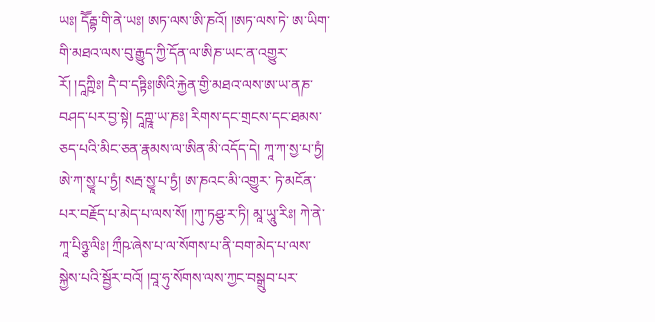ཡཿ། དཽརྦྷ་གི་ནེ་ཡཿ། ཨཏ་ལས་ཨི་ཎའོ། །ཨཏ་ལས་ཏེ་ ཨ་ཡིག་གི་མཐའ་ལས་བུ་རྒྱུད་ཀྱི་དོན་ལ་ཨིཎ་ཡང་ན་འགྱུར་རོ། །དཱཀྵིཿ། དཻ་བ་དཏྟིཿ།ཨིའི་རྐྱེན་གྱི་མཐའ་ལས་ཨ་ཡ་ནཎ་བཤད་པར་བྱ་སྟེ། དཱཀྵཱ་ཡ་ཎཿ། རིགས་དང་གྲངས་དང་ཐམས་ཅད་པའི་མིང་ཅན་རྣམས་ལ་ཨིན་མི་འདོད་དེ། ཀཱ་ཀ་སྱ་པ་ཏྱཾ། ཨེ་ཀ་སྱཱ་པ་ཏྱཾ། སརྦ་སྱཱ་པ་ཏྱཾ། ཨ་ཎའང་མི་འགྱུར་ ཏེ་མངོན་པར་བརྗོད་པ་མེད་པ་ལས་སོ། །ཀུ་ཏཤྩ་ར་ཏི། མཱ་ཡཱུ་རིཿ། ཀེ་ནེ་ཀཱ་པིཉྩ་ལིཿ། ཀྲྀཥ་ཞེས་པ་ལ་སོགས་པ་ནི་བག་མེད་པ་ལས་སྐྱེས་པའི་སྦྱོར་བའོ། །བཱ་ཧུ་སོགས་ལས་ཀྱང་བསྒྲུབ་པར་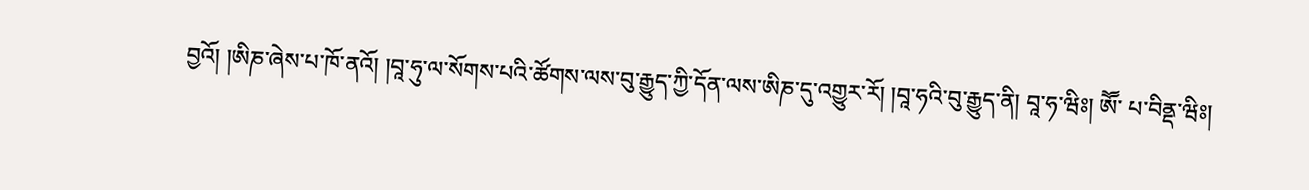བྱའོ། །ཨིཎ་ཞེས་པ་ཁོ་ནའོ། །བཱ་ཧུ་ལ་སོགས་པའི་ཚོགས་ལས་བུ་རྒྱུད་ཀྱི་དོན་ལས་ཨིཎ་དུ་འགྱུར་རོ། །བཱ་ཧའི་བུ་རྒྱུད་ནི། བཱ་ཧ་ཝིཿ། ཨཽ་ པ་བིནྡ་ཝིཿ།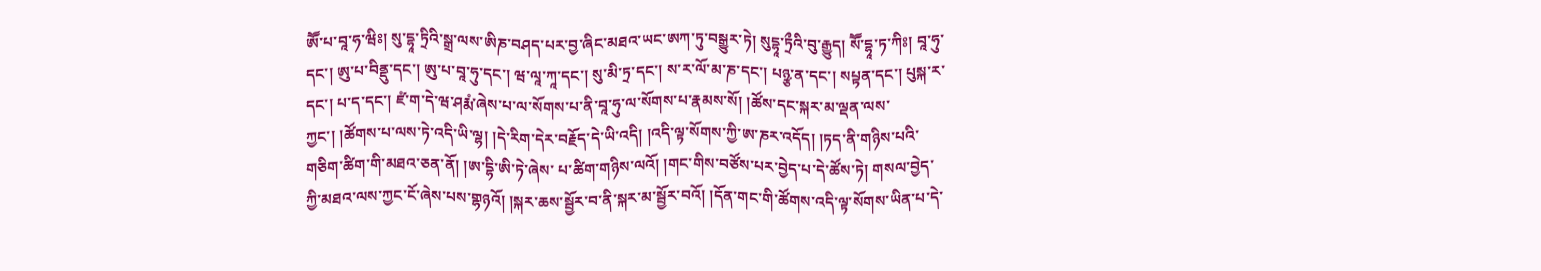ཨཽ་པ་བཱ་ཧ་ཝིཿ། སུ་དྷཱ་ཏྲིའི་སྒྲ་ལས་ཨིཎ་བཤད་པར་བྱ་ཞིང་མཐའ་ཡང་ཨཀ་ཏུ་བསྒྱུར་ཏེ། སུདྷཱ་ཏྲྀའི་བུ་རྒྱུད། སཽ་དྷཱ་ཏ་ཀིཿ། བཱ་ཧུ་དང་། ཨུ་པ་བིནྡུ་དང་། ཨུ་པ་བཱ་ཧུ་དང་། ཝ་ལཱ་ཀཱ་དང་། སུ་མི་ཏྲ་དང་། ས་ར་ལོ་མ་ཎ་དང་། པཉྩ་ན་དང་། སཔྟན་དང་། པུསྐ་ར་དང་། པ་ད་དང་། ཛཾ་ག་དེ་ཝ་ཤརྨཾ་ཞེས་པ་ལ་སོགས་པ་ནི་བཱ་ཧུ་ལ་སོགས་པ་རྣམས་སོ། །ཚོས་དང་སྐར་མ་ལྡན་ལས་ཀྱང་། །ཚོགས་པ་ལས་ཏེ་འདི་ཡི་ལྷ། །དེ་རིག་དེར་བརྗོད་དེ་ཡི་འདི། །འདི་ལྟ་སོགས་ཀྱི་ཨ་ཎར་འདོད། །ཏད་ནི་གཉིས་པའི་གཅིག་ཚིག་གི་མཐའ་ཅན་ནོ། །ཨ་དྷི་ཨི་ཏེ་ཞེས་ པ་ཚིག་གཉིས་ལའོ། །གང་གིས་བཙོས་པར་བྱེད་པ་དེ་ཚོས་ཏེ། གསལ་བྱེད་ཀྱི་མཐའ་ལས་ཀྱང་ངོ་ཞེས་པས་གྷཉའོ། །སྐར་ཆས་སྦྱོར་བ་ནི་སྐར་མ་སྦྱོར་བའོ། །དོན་གང་གི་ཚོགས་འདི་ལྟ་སོགས་ཡིན་པ་དེ་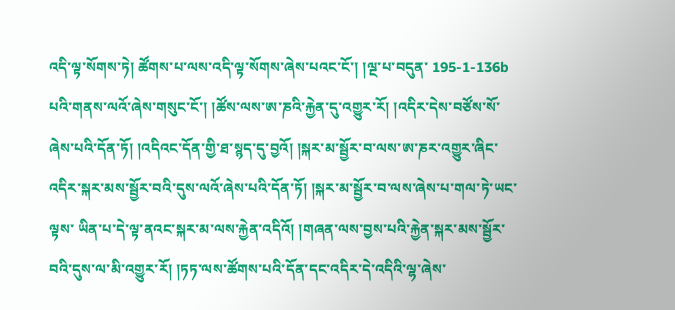འདི་ལྟ་སོགས་ཏེ། ཚོགས་པ་ལས་འདི་ལྟ་སོགས་ཞེས་པའང་ངོ་། །ལྔ་པ་བདུན་ 195-1-136b པའི་གནས་ལའོ་ཞེས་གསུང་ངོ་། །ཚོས་ལས་ཨ་ཎའི་རྐྱེན་དུ་འགྱུར་རོ། །འདིར་དེས་བཙོས་སོ་ཞེས་པའི་དོན་ཏོ། །འདིའང་དོན་གྱི་ཐ་སྙད་དུ་བྱའོ། །སྐར་མ་སྦྱོར་བ་ལས་ཨ་ཎར་འགྱུར་ཞིང་འདིར་སྐར་མས་སྦྱོར་བའི་དུས་ལའོ་ཞེས་པའི་དོན་ཏོ། །སྐར་མ་སྦྱོར་བ་ལས་ཞེས་པ་གལ་ཏེ་ཡང་ལྟས་ ཡིན་པ་དེ་ལྟ་ནའང་སྐར་མ་ལས་རྐྱེན་འདིའོ། །གཞན་ལས་བྱས་པའི་རྐྱེན་སྐར་མས་སྦྱོར་བའི་དུས་ལ་མི་འགྱུར་རོ། །ཏཏ་ལས་ཚོགས་པའི་དོན་དང་འདིར་དེ་འདིའི་ལྷ་ཞེས་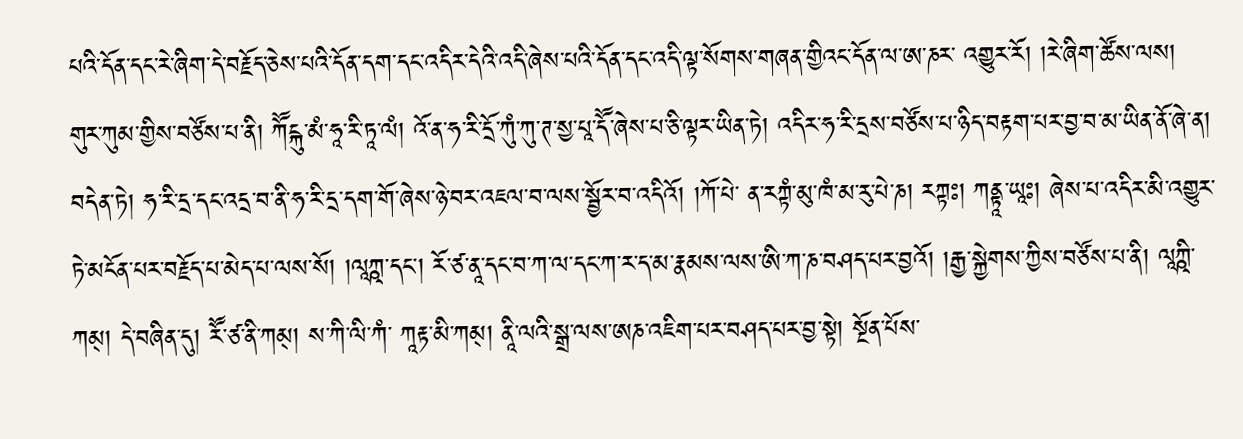པའི་དོན་དང་རེ་ཞིག་དེ་བརྗོད་ཅེས་པའི་དོན་དག་དང་འདིར་དེའི་འདི་ཞེས་པའི་དོན་དང་འདི་ལྟ་སོགས་གཞན་གྱིའང་དོན་ལ་ཨ་ཎར་ འགྱུར་རོ། །རེ་ཞིག་ཚོས་ལས། གུར་ཀུམ་གྱིས་བཙོས་པ་ནི། ཀཽངྐུ་མཾ་ཧཱ་རི་ཏཱ་ལཾ། འོ་ན་ཧ་རི་དྲོ་ཀུཾ་ཀུ་ཊ་སྱ་པཱ་དཽ་ཞེས་པ་ཅི་ལྟར་ཡིན་ཏེ། འདིར་ཧ་རི་དྲས་བཙོས་པ་ཉིད་བརྟག་པར་བྱ་བ་མ་ཡིན་ནོ་ཞེ་ན། བདེན་ཏེ། ཧ་རི་དྲ་དང་འདྲ་བ་ནི་ཧ་རི་དྲ་དག་གོ་ཞེས་ཉེ་བར་འཇལ་བ་ལས་སྦྱོར་བ་འདིའོ། །ཀོ་པེ་ ན་རཀྟཾ་མུ་ཁཾ་མ་རུ་པེ་ཎ། རཀྟཿ། ཀནྟཱ་ཡཱཿ། ཞེས་པ་འདིར་མི་འགྱུར་ཏེ་མངོན་པར་བརྗོད་པ་མེད་པ་ལས་སོ། །ལཱཀྵ་དང་། རོ་ཙ་ནཱ་དང་བ་ཀ་ལ་དང་ཀ་ར་ད་མ་རྣམས་ལས་ཨི་ཀ་ཎ་བཤད་པར་བྱའོ། །རྒྱ་སྐྱེགས་ཀྱིས་བཙོས་པ་ནི། ལཱཀྵི་ཀམ྄། དེ་བཞིན་དུ། རཽ་ཙ་ནི་ཀམ྄། ས་ཀི་ལི་ཀཾ་ ཀཱརྟ་མི་ཀམ྄། ནཱི་ལའི་སྒྲ་ལས་ཨཎ་འཇིག་པར་བཤད་པར་བྱ་སྟེ། སྔོན་པོས་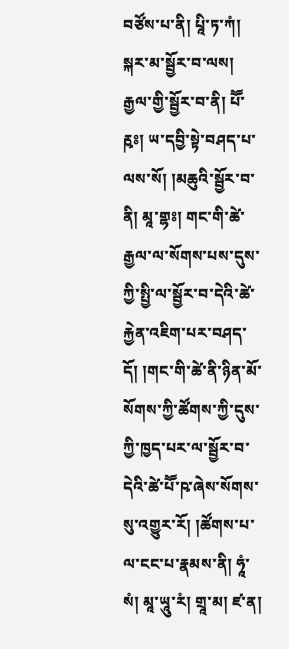བཙོས་པ་ནི། པཱི་ཏ་ཀཾ། སྐར་མ་སྦྱོར་བ་ལས། རྒྱལ་གྱི་སྦྱོར་བ་ནི། པཽ་རྵཿ། ཡ་དབྱི་སྟེ་བཤད་པ་ལས་སོ། །མཆུའི་སྦྱོར་བ་ནི། མཱ་གྷཿ། གང་གི་ཚེ་རྒྱལ་ལ་སོགས་པས་དུས་ཀྱི་སྤྱི་ལ་སྦྱོར་བ་དེའི་ཚེ་ རྐྱེན་འཇིག་པར་བཤད་དོ། །གང་གི་ཚེ་ནི་ཉིན་མོ་སོགས་ཀྱི་ཚོགས་ཀྱི་དུས་ཀྱི་ཁྱད་པར་ལ་སྦྱོར་བ་དེའི་ཚེ་པཽ་ཥ་ཞེས་སོགས་སུ་འགྱུར་རོ། །ཚོགས་པ་ལ་ངང་པ་རྣམས་ནི། ཧཱཾ་སཾ། མཱ་ཡཱུ་རཾ། གྲཱ་མ། ཛ་ན།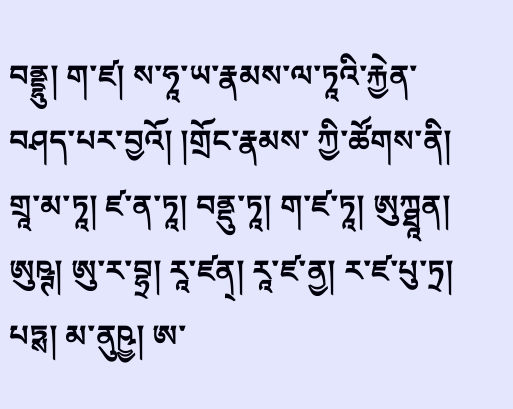བནྡྷུ། ག་ཛ། ས་ཧཱ་ཡ་རྣམས་ལ་ཏཱའི་རྐྱེན་བཤད་པར་བྱའོ། །གྲོང་རྣམས་ ཀྱི་ཚོགས་ནི། གྲཱ་མ་ཏཱ། ཛ་ན་ཏཱ། བནྡུ་ཏཱ། ག་ཛ་ཏཱ། ཨུཀྠཱན། ཨུཥྚ། ཨུ་ར་བྷྲ། རཱ་ཛན྄། རཱ་ཛ་ནྱ། ར་ཛ་པུ་ཏྲ། པཏྶ། མ་ནུཥྱ། ཨ་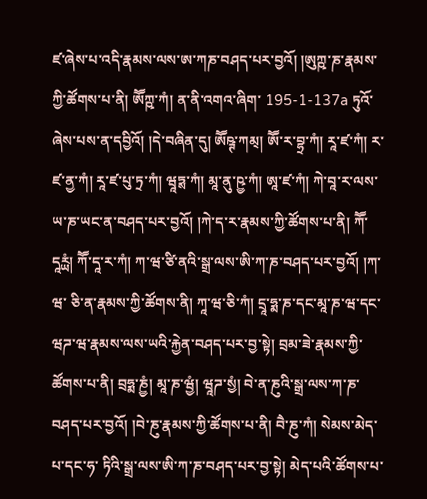ཛ་ཞེས་པ་འདི་རྣམས་ལས་ཨ་ཀཎ་བཤད་པར་བྱའོ། །ཨུཀྵ་ཎ་རྣམས་ཀྱི་ཚོགས་པ་ནི། ཨཽཀྵ་ཀཾ། ན་ནི་འགའ་ཞིག་ 195-1-137a ཏུའོ་ཞེས་པས་ན་དབྱིའོ། །དེ་བཞིན་དུ། ཨཽཥྚ་ཀམ྄། ཨཽ་ར་བྷྲ་ཀཾ། རཱ་ཛ་ཀཾ། ར་ཛ་ནྱ་ཀཾ། རཱ་ཛ་པུ་ཏྲ་ཀཾ། ཝཱཏྶ་ཀཾ། མཱ་ནུ་ཥྱ་ཀཾ། ཨཱ་ཛ་ཀཾ། ཀེ་བཱ་ར་ལས་ཡ་ཎ་ཡང་ན་བཤད་པར་བྱའོ། །ཀེ་ད་ར་རྣམས་ཀྱི་ཚོགས་པ་ནི། ཀཽ་དཱཪྻཾ། ཀཽ་དཱ་ར་ཀཾ། ཀ་ཝ་ཙི་ནའི་སྒྲ་ལས་ཨི་ཀ་ཎ་བཤད་པར་བྱའོ། །ཀ་ཝ་ ཅི་ན་རྣམས་ཀྱི་ཚོགས་ནི། ཀཱ་ཝ་ཅི་ཀཾ། དྲཱ་ཧྨ་ཎ་དང་མཱ་ཎ་ཝ་དང་ཝཌ་ཝ་རྣམས་ལས་ཡའི་རྐྱེན་བཤད་པར་བྱ་སྟེ། བྲམ་ཟེ་རྣམས་ཀྱི་ཚོགས་པ་ནི། བྲཧྨ་ཎྱཾ། མཱ་ཎ་ཝྱཾ། ཝཱཌ་སྱཾ། བེ་ན་ཎུའི་སྒྲ་ལས་ཀ་ཎ་བཤད་པར་བྱའོ། །བེ་ཎུ་རྣམས་ཀྱི་ཚོགས་པ་ནི། བཻ་ཎུ་ཀཾ། སེམས་མེད་པ་དང་ཧ་ ཏིའི་སྒྲ་ལས་ཨི་ཀ་ཎ་བཤད་པར་བྱ་སྟེ། མེད་པའི་ཚོགས་པ་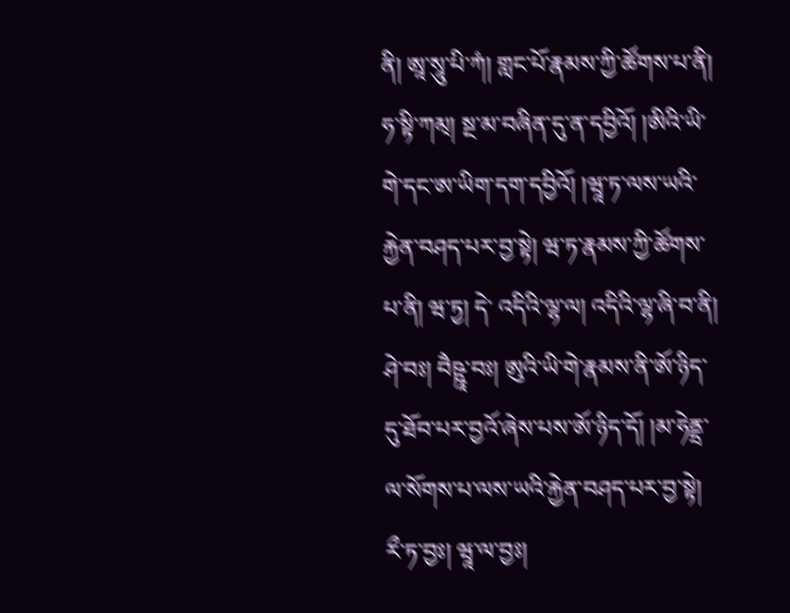ནི། ཨཱ་སཱུ་པི་ཀཾ། གླང་པོ་རྣམས་ཀྱི་ཚོགས་པ་ནི། ཧ་སྟི་ཀམ྄། སྔ་མ་བཞིན་དུ་ན་དབྱིའོ། །ཨིའི་ཡི་གེ་དང་ཨ་ཡིག་དག་དབྱིའོ། །ཝཱ་ཏ་ལས་ཡའི་རྐྱེན་བཤད་པར་བྱ་སྟེ། ཝ་ཏ་རྣམས་ཀྱི་ཚོགས་པ་ནི། ཝ་ཏྱ། དེ་ འདིའི་ལྷ་ལ། འདིའི་ལྷ་ཞི་བ་ནི། ཤེ་བཿ། བཻཥྵཱ་བཿ། ཨུའི་ཡི་གེ་རྣམས་ནི་ཨོ་ཉིད་དུ་ཐོབ་པར་བྱའོ་ཞེས་པས་ཨོ་ཉིད་དོ། །མ་ཧེནྡྲ་ལ་སོགས་པ་ལས་ཡའི་རྐྱེན་བཤད་པར་བྱ་སྟེ། རྀ་ཏ་བྱཿ། ཝཱ་ལ་བྱཿ།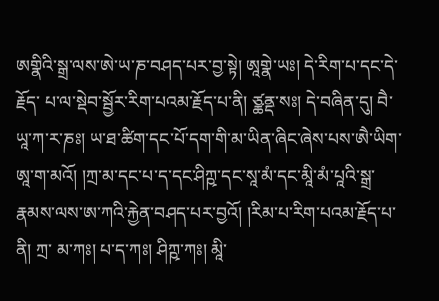ཨགྣིའི་སྒྲ་ལས་ཨེ་ཡ་ཎ་བཤད་པར་བྱ་སྟེ། ཨཱགྣེ་ཡཿ། དེ་རིག་པ་དང་དེ་རྗོད་ པ་ལ་སྡེབ་སྦྱོར་རིག་པའམ་རྗོད་པ་ནི། ཙྪནྡ་སཿ། དེ་བཞིན་དུ། བཻ་ཡཱ་ཀ་ར་ཎཿ། ཡ་ཐ་ཚིག་དང་པོ་དག་གི་མ་ཡིན་ཞིང་ཞེས་པས་ཨཻ་ཡིག་ཨཱ་ག་མའོ། །ཀྲ་མ་དང་པ་ད་དང་ཤིཀྵ་དང་སཱ་མཾ་དང་མཱི་མཾ་པཱའི་སྒྲ་རྣམས་ལས་ཨ་ཀའི་རྐྱེན་བཤད་པར་བྱའོ། །རིམ་པ་རིག་པའམ་རྗོད་པ་ནི། ཀྲ་ མ་ཀཿ། པ་ད་ཀཿ། ཤིཀྵ་ཀཿ། མཱི་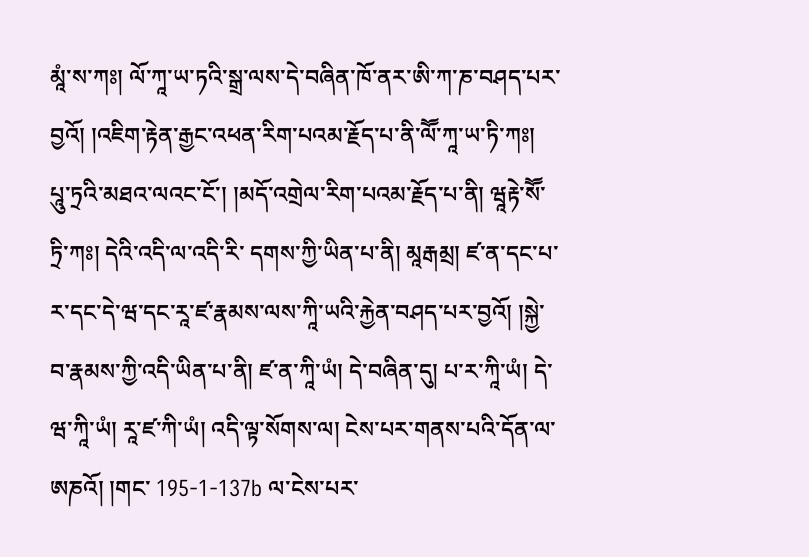མཱཾ་ས་ཀཿ། ལོ་ཀཱ་ཡ་ཏའི་སྒྲ་ལས་དེ་བཞིན་ཁོ་ནར་ཨི་ཀ་ཎ་བཤད་པར་བྱའོ། །འཇིག་རྟེན་རྒྱང་འཕན་རིག་པའམ་རྗོད་པ་ནི་ལཽ་ཀཱ་ཡ་ཏི་ཀཿ། པཱུ་ཏྲའི་མཐའ་ལའང་ངོ་། །མདོ་འགྲེལ་རིག་པའམ་རྗོད་པ་ནི། ཝཱརྟེ་སཽ་ཏྲི་ཀཿ། དེའི་འདི་ལ་འདི་རི་ དགས་ཀྱི་ཡིན་པ་ནི། མཱརྒམྲ། ཛ་ན་དང་པ་ར་དང་དེ་ཝ་དང་རཱ་ཛ་རྣམས་ལས་ཀཱི་ཡའི་རྐྱེན་བཤད་པར་བྱའོ། །སྐྱེ་བ་རྣམས་ཀྱི་འདི་ཡིན་པ་ནི། ཛ་ན་ཀཱི་ཡཾ། དེ་བཞིན་དུ། པ་ར་ཀཱི་ཡཾ། དེ་ཝ་ཀཱི་ཡཾ། རཱ་ཛ་ཀི་ཡཾ། འདི་ལྟ་སོགས་ལ། ངེས་པར་གནས་པའི་དོན་ལ་ཨཎའོ། །གང་ 195-1-137b ལ་ངེས་པར་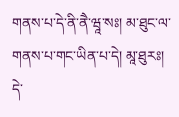གནས་པ་དེ་ནི་ནཻ་ཝཱ་སཿ། མ་ཐུང་ལ་གནས་པ་གང་ཡིན་པ་དེ། མཱ་ཐུརཿ། དེ་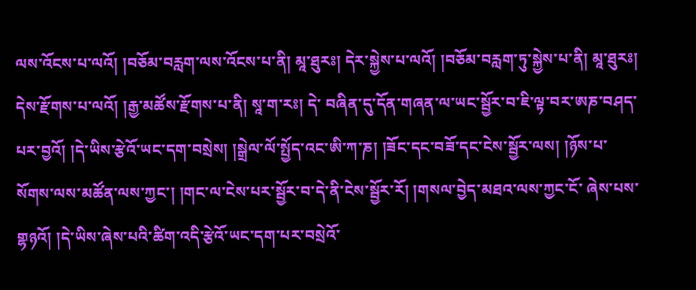ལས་འོངས་པ་ལའོ། །བཅོམ་བརླག་ལས་འོངས་པ་ནི། མཱ་ཐུརཿ། དེར་སྐྱེས་པ་ལའོ། །བཅོམ་བརླག་ཏུ་སྐྱེས་པ་ནི། མཱ་ཐུརཿ། དེས་རྫོགས་པ་ལའོ། །རྒྱ་མཚོས་རྫོགས་པ་ནི། སཱ་ག་རཿ། དེ་ བཞིན་དུ་དོན་གཞན་ལ་ཡང་སྦྱོར་བ་ཇི་ལྟ་བར་ཨཎ་བཤད་པར་བྱའོ། །དེ་ཡིས་རྩེའོ་ཡང་དག་བསྲེས། །སྒྲེལ་ལོ་སྤྱོད་འང་ཨི་ཀ་ཎ། །ཟོང་དང་བཟོ་དང་ངེས་སྦྱོར་ལས། །ཉོས་པ་སོགས་ལས་མཚོན་ལས་ཀྱང་། །གང་ལ་ངེས་པར་སྦྱོར་བ་དེ་ནི་ངེས་སྦྱོར་རོ། །གསལ་བྱེད་མཐའ་ལས་ཀྱང་ངོ་ ཞེས་པས་གྷཉའོ། །དེ་ཡིས་ཞེས་པའི་ཚིག་འདི་རྩེའོ་ཡང་དག་པར་བསྲེའོ་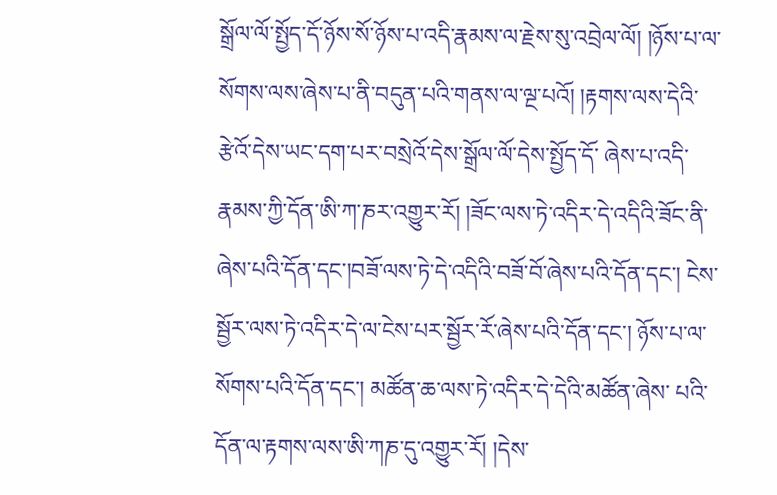སྒྲོལ་ལོ་སྤྱོད་དོ་ཉོས་སོ་ཉོས་པ་འདི་རྣམས་ལ་རྗེས་སུ་འབྲེལ་ལོ། །ཉོས་པ་ལ་སོགས་ལས་ཞེས་པ་ནི་བདུན་པའི་གནས་ལ་ལྔ་པའོ། །རྟགས་ལས་དེའི་རྩེའོ་དེས་ཡང་དག་པར་བསྲེའོ་དེས་སྒྲོལ་ལོ་དེས་སྤྱོད་དོ་ ཞེས་པ་འདི་རྣམས་ཀྱི་དོན་ཨི་ཀ་ཎར་འགྱུར་རོ། །ཟོང་ལས་ཏེ་འདིར་དེ་འདིའི་ཟོང་ནི་ཞེས་པའི་དོན་དང་།བཟོ་ལས་ཏེ་དེ་འདིའི་བཟོ་བོ་ཞེས་པའི་དོན་དང་། ངེས་སྦྱོར་ལས་ཏེ་འདིར་དེ་ལ་ངེས་པར་སྦྱོར་རོ་ཞེས་པའི་དོན་དང་། ཉོས་པ་ལ་སོགས་པའི་དོན་དང་། མཚོན་ཆ་ལས་ཏེ་འདིར་དེ་དེའི་མཚོན་ཞེས་ པའི་དོན་ལ་རྟགས་ལས་ཨི་ཀཎ་དུ་འགྱུར་རོ། །དེས་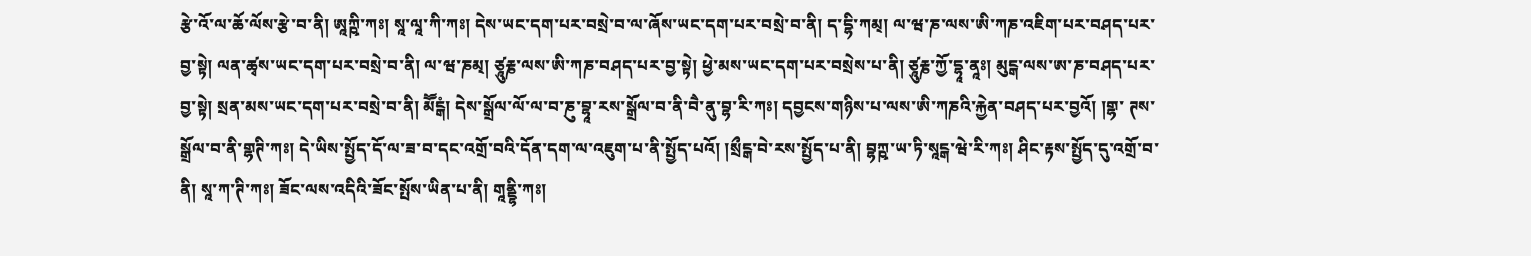རྩེ་འོ་ལ་ཆོ་ལོས་རྩེ་བ་ནི། ཨཱཀྵི་ཀཿ། སཱ་ལཱ་ཀི་ཀཿ། དེས་ཡང་དག་པར་བསྲེ་བ་ལ་ཞོས་ཡང་དག་པར་བསྲེ་བ་ནི། ད་དྷི་ཀམ྄། ལ་ཝ་ཎ་ལས་ཨི་ཀཎ་འཇིག་པར་བཤད་པར་བྱ་སྟེ། ལན་ཚྭས་ཡང་དག་པར་བསྲེ་བ་ནི། ལ་ཝ་ཎམ྄། ཙཱུརྞ་ལས་ཨི་ཀཎ་བཤད་པར་བྱ་སྟེ། ཕྱེ་མས་ཡང་དག་པར་བསྲེས་པ་ནི། ཙཱུརྞ་ཀྱོ་དྷཱ་ནཱཿ། མུངྒ་ལས་ཨ་ཎ་བཤད་པར་བྱ་སྟེ། སྲན་མས་ཡང་དག་པར་བསྲེ་བ་ནི། མཽངྒཾ། དེས་སྒྲོལ་ལོ་ལ་བ་ཎུ་བྷཱ་རས་སྒྲོལ་བ་ནི་བཻ་ནུ་བྷ་རི་ཀཿ། དབྱངས་གཉིས་པ་ལས་ཨི་ཀཎའི་རྐྱེན་བཤད་པར་བྱའོ། །གྷ་ ཊས་སྒྲོལ་བ་ནི་གྷཊི་ཀཿ། དེ་ཡིས་སྤྱོད་དོ་ལ་ཟ་བ་དང་འགྲོ་བའི་དོན་དག་ལ་འཇུག་པ་ནི་སྤྱོད་པའོ། །སྲྀངྒ་བེ་རས་སྤྱོད་པ་ནི། བྷཀྵ་ཡ་ཏི་སཱངྒ་ཝེ་རི་ཀཿ། ཤིང་རྟས་སྤྱོད་དུ་འགྲོ་བ་ནི། སཱ་ཀ་ཊི་ཀཿ། ཟོང་ལས་འདིའི་ཟོང་སྤོས་ཡིན་པ་ནི། གཱནྡྷི་ཀཿ།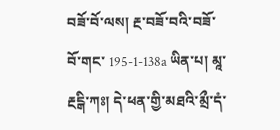བཟོ་བོ་ལས། རྔ་བཟོ་བའི་བཟོ་བོ་གང་ 195-1-138a ཡིན་པ། མཱ་རྔངྒི་ཀཿ། དེ་ཕན་གྱི་མཐའི་མྲྀ་དཾ་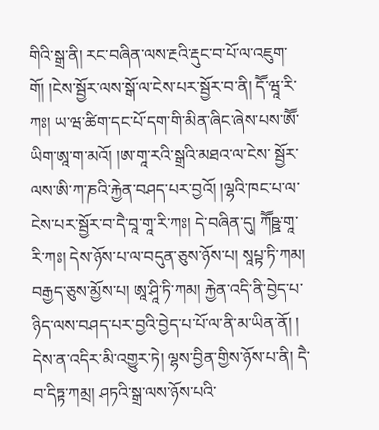གིའི་སྒྲ་ནི། རང་བཞིན་ལས་རྔའི་རྡུང་བ་པོ་ལ་འཇུག་གོ། །ངེས་སྦྱོར་ལས་སྒོ་ལ་ངེས་པར་སྦྱོར་བ་ནི། དཽ་ཝཱ་རི་ཀཿ། ཡ་ཝ་ཚིག་དང་པོ་དག་གི་མིན་ཞིང་ཞེས་པས་ཨཽ་ཡིག་ཨཱ་ག་མའོ། །ཨ་གཱ་རའི་སྒྲའི་མཐའ་ལ་ངེས་ སྦྱོར་ལས་ཨི་ཀ་ཎའི་རྐྱེན་བཤད་པར་བྱའོ། །ལྷའི་ཁང་པ་ལ་ངེས་པར་སྦྱོར་བ་དཻ་བཱ་གཱ་རི་ཀཿ། དེ་བཞིན་དུ། ཀཽཥྛ་གཱ་རི་ཀཿ། དེས་ཉོས་པ་ལ་བདུན་ཅུས་ཉོས་པ། སཱཔྟ་ཏི་ཀམ། བརྒྱད་ཅུས་མྱོས་པ། ཨཱ་ཤཱི་ཏི་ཀམ། རྐྱེན་འདི་ནི་བྱེད་པ་ཉིད་ལས་བཤད་པར་བྱའི་བྱེད་པ་པོ་ལ་ནི་མ་ཡིན་ནོ། ། དེས་ན་འདིར་མི་འགྱུར་ཏེ། ལྷས་བྱིན་གྱིས་ཉོས་པ་ནི། དཻ་བ་དིཏྟ་ཀམྲ། ཤཏའི་སྒྲ་ལས་ཉོས་པའི་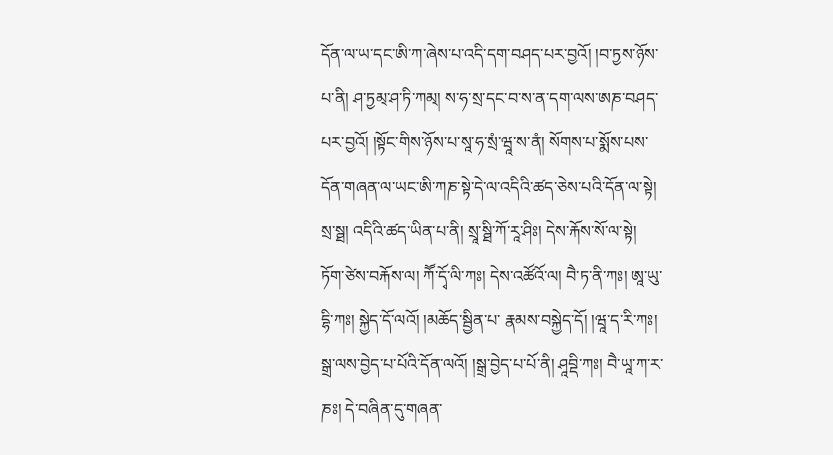དོན་ལ་ཡ་དང་ཨི་ཀ་ཞེས་པ་འདི་དག་བཤད་པར་བྱའོ། །བ་ཏྱས་ཉོས་པ་ནི། ཤ་ཏྱམ྄་ཤ་ཏི་ཀམ྄། ས་ཧ་སྲ་དང་བ་ས་ན་དག་ལས་ཨཎ་བཤད་པར་བྱའོ། །སྟོང་གིས་ཉོས་པ་སཱ་ཧ་སྲཾ་ཝཱ་ས་ནཾ། སོགས་པ་སྨོས་པས་དོན་གཞན་ལ་ཡང་ཨི་ཀཎ་སྟེ་དེ་ལ་འདིའི་ཚད་ཅེས་པའི་དོན་ལ་སྟེ། སྲ་སྠ། འདིའི་ཚད་ཡིན་པ་ནི། སྲཱ་སྠི་ཀོ་རཱ་ཤིཿ། དེས་རྐོས་སོ་ལ་སྟེ། ཏོག་ཙེས་བརྐོས་ལ། ཀཽ་དྭོ་ལི་ཀཿ། དེས་འཚོའོ་ལ། བཻ་ཏ་ནི་ཀཿ། ཨཱ་ཡུ་དྷི་ཀཿ། སྐྱེད་དོ་ལའོ། །མཆོད་སྦྱིན་པ་ རྣམས་བསྐྱེད་དོ། །ཝཱ་ད་རི་ཀཿ། སྒྲ་ལས་བྱེད་པ་པོའི་དོན་ལའོ། །སྒྲ་བྱེད་པ་པོ་ནི། ཤཱབྡི་ཀཿ། བཻ་ཡཱ་ཀ་ར་ཎཿ། དེ་བཞིན་དུ་གཞན་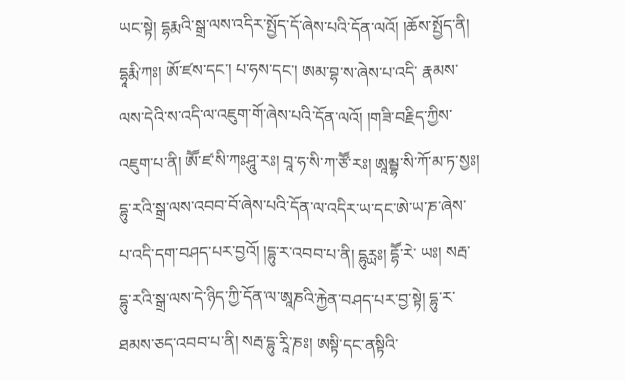ཡང་སྟེ། དྷརྨའི་སྒྲ་ལས་འདིར་སྤྱོད་དོ་ཞེས་པའི་དོན་ལའོ། །ཆོས་སྤྱོད་ནི། དྷཱརྨི་ཀཿ། ཨོ་ཛས་དང་། པ་ཧས་དང་། ཨམ་བྷ་ས་ཞེས་པ་འདི་ རྣམས་ལས་དེའི་ས་འདི་ལ་འཇུག་གོ་ཞེས་པའི་དོན་ལའོ། །གཟི་བརྗིད་ཀྱིས་འཇུག་པ་ནི། ཨཽ་ཛ་སི་ཀཿཤཱུ་རཿ། བཱ་ཧ་སི་ཀ་ཙཽ་རཿ། ཨཱམྦྷ་སི་ཀོ་མ་ཏ་སྱཿ། དྷུ་རའི་སྒྲ་ལས་འབབ་བོ་ཞེས་པའི་དོན་ལ་འདིར་ཡ་དང་ཨེ་ཡ་ཎ་ཞེས་པ་འདི་དག་བཤད་པར་བྱའོ། །དྷུ་ར་འབབ་པ་ནི། དྷུཪྻཿ། དྷཽ་རེ་ ཡཿ། སརྦ་དྷུ་རའི་སྒྲ་ལས་དེ་ཉིད་ཀྱི་དོན་ལ་ཨཱཎའི་རྐྱེན་བཤད་པར་བྱ་སྟེ། དྷུ་ར་ཐམས་ཅད་འབབ་པ་ནི། སརྦ་དྷུ་རཱི་ཎཿ། ཨསྟི་དང་ནསྟིའི་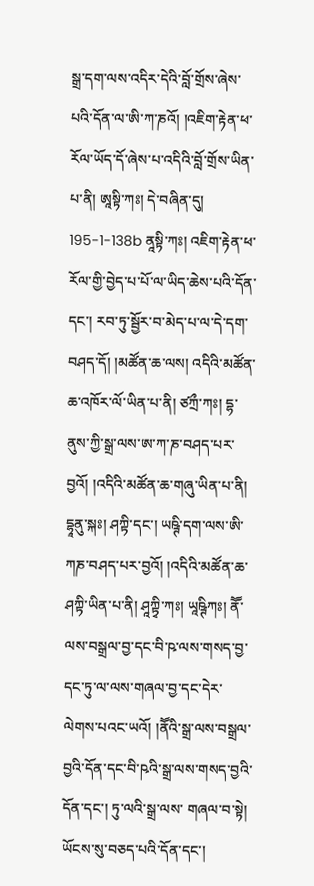སྒྲ་དག་ལས་འདིར་དེའི་བློ་གྲོས་ཞེས་པའི་དོན་ལ་ཨི་ཀ་ཎའོ། །འཇིག་རྟེན་ཕ་རོལ་ཡོད་དོ་ཞེས་པ་འདིའི་བློ་གྲོས་ཡིན་པ་ནི། ཨཱསྟི་ཀཿ། དེ་བཞིན་དུ། 195-1-138b ནཱསྟི་ཀཿ། འཇིག་རྟེན་ཕ་རོལ་གྱི་བྱེད་པ་པོ་ལ་ཡིད་ཆེས་པའི་དོན་དང་། རབ་ཏུ་སྦྱོར་བ་མེད་པ་ལ་དེ་དག་བཤད་དོ། །མཚོན་ཆ་ལས། འདིའི་མཚོན་ཆ་འཁོར་ལོ་ཡིན་པ་ནི། ཙཀྲྀ་ཀཿ། དྷ་ནུས་ཀྱི་སྒྲ་ལས་ཨ་ཀ་ཎ་བཤད་པར་བྱའོ། །འདིའི་མཚོན་ཆ་གཞུ་ཡིན་པ་ནི། དྷཱནུ་སྐཿ། ཤཀྟི་དང་། ཡཥྚི་དག་ལས་ཨི་ཀཎ་བཤད་པར་བྱའོ། །འདིའི་མཚོན་ཆ་ཤཀྟི་ཡིན་པ་ནི། ཤཱཀྟྭི་ཀཿ། ཡཱཥྚིཀཿ། ནཽ་ལས་བསྒྲལ་བྱ་དང་བི་ཥ་ལས་གསད་བྱ་དང་ཏུ་ལ་ལས་གཞལ་བྱ་དང་དེར་ལེགས་པའང་ཡའོ། །ནཽའི་སྒྲ་ལས་བསྒྲལ་བྱའི་དོན་དང་བི་ཥའི་སྒྲ་ལས་གསད་བྱའི་དོན་དང་། ཏུ་ལའི་སྒྲ་ལས་ གཞལ་བ་སྟེ། ཡོངས་སུ་བཅད་པའི་དོན་དང་།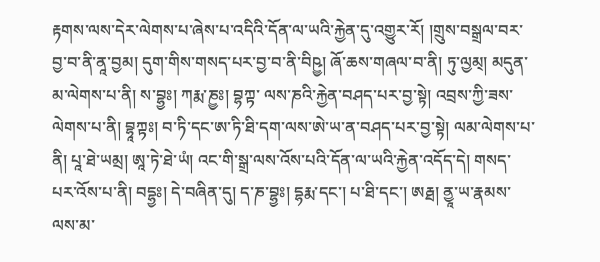རྟགས་ལས་དེར་ལེགས་པ་ཞེས་པ་འདིའི་དོན་ལ་ཡའི་རྐྱེན་དུ་འགྱུར་རོ། །གྲུས་བསྒྲལ་བར་བྱ་བ་ནི་ནཱ་བྱམ། དུག་གིས་གསད་པར་བྱ་བ་ནི་བིཥྱ། ཞོ་ཆས་གཞལ་བ་ནི། ཏུ་ལྱམ྄། མདུན་མ་ལེགས་པ་ནི། ས་བྷྱཿ། ཀརྨ་ཎྱཿ། བྷཀྟ་ ལས་ཎའི་རྐྱེན་བཤད་པར་བྱ་སྟེ། འབྲས་ཀྱི་ཟས་ལེགས་པ་ནི། བྷཱཀྟཿ། བ་ཏི་དང་ཨ་ཏི་ཐི་དག་ལས་ཨེ་ཡ་ན་བཤད་པར་བྱ་སྟེ། ལམ་ལེགས་པ་ནི། པཱ་ཐེ་ཡམྲ། ཨཱ་ཏེ་ཐེ་ཡཾ། འང་གི་སྒྲ་ལས་འོས་པའི་དོན་ལ་ཡའི་རྐྱེན་འདོད་དེ། གསད་པར་འོས་པ་ནི། བདྷྱཿ། དེ་བཞིན་དུ། ད་ཎ་བྷྱཿ། དྷརྨ་དང་། པ་ཐི་དང་། ཨརྠ། ནྱཱ་ཡ་རྣམས་ལས་མ་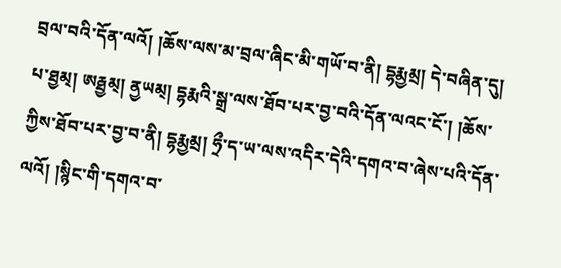བྲལ་བའི་དོན་ལའོ། །ཆོས་ལས་མ་བྲལ་ཞིང་མི་གཡོ་བ་ནི། དྷརྨྱམྲ། དེ་བཞིན་དུ། པ་ཐྱམ྄། ཨརྠྱམ྄། ནྱཡམ྄། དྷརྨའི་སྒྲ་ལས་ཐོབ་པར་བྱ་བའི་དོན་ལའང་ངོ་། །ཆོས་ཀྱིས་ཐོབ་པར་བྱ་བ་ནི། དྷརྨྱམྲ། ཧྲྀ་ད་ཡ་ལས་འདིར་དེའི་དགའ་བ་ཞེས་པའི་དོན་ལའོ། །སྙིང་གི་དགའ་བ་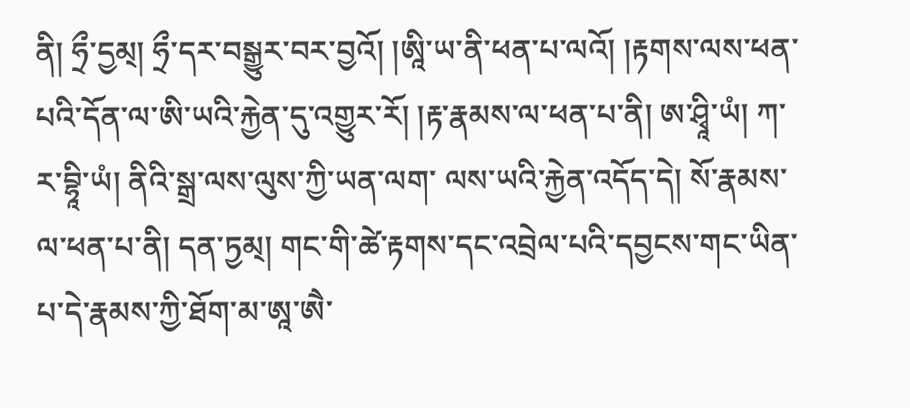ནི། ཧྲྀ་དྱམ྄། ཧྲྀ་དར་བསྒྱུར་བར་བྱའོ། །ཨཱི་ཡ་ནི་ཕན་པ་ལའོ། །རྟགས་ལས་ཕན་པའི་དོན་ལ་ཨི་ཡའི་རྐྱེན་དུ་འགྱུར་རོ། །རྟ་རྣམས་ལ་ཕན་པ་ནི། ཨ་ཤྭཱི་ཡཾ། ཀ་ར་བྷཱི་ཡཾ། ནིའི་སྒྲ་ལས་ལུས་ཀྱི་ཡན་ལག་ ལས་ཡའི་རྐྱེན་འདོད་དེ། སོ་རྣམས་ལ་ཕན་པ་ནི། དན་ཏྱམ྄། གང་གི་ཚེ་རྟགས་དང་འབྲེལ་པའི་དབྱངས་གང་ཡིན་པ་དེ་རྣམས་ཀྱི་ཐོག་མ་ཨཱ་ཨཻ་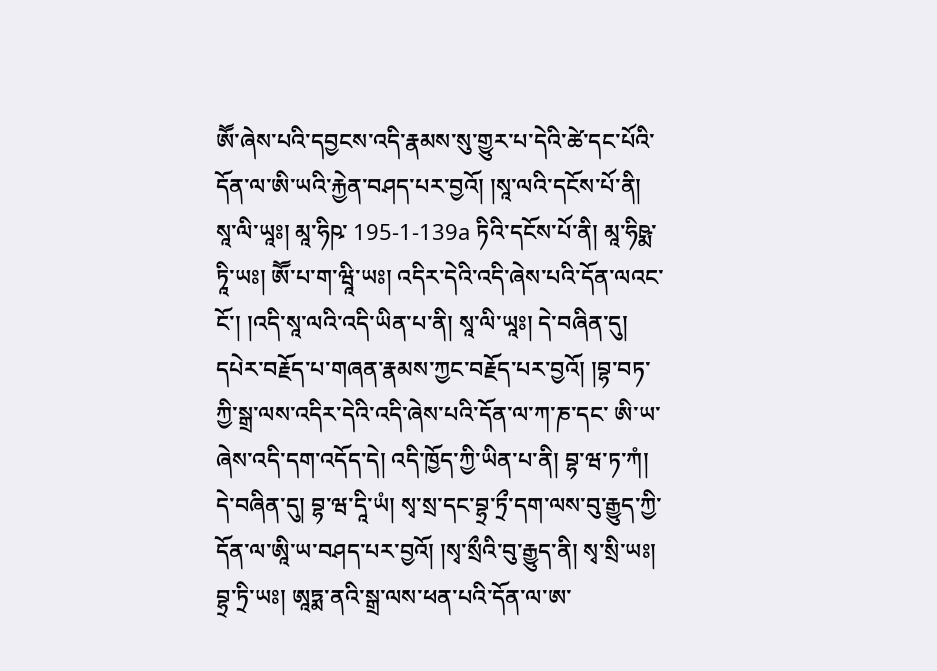ཨཽ་ཞེས་པའི་དབྱངས་འདི་རྣམས་སུ་གྱུར་པ་དེའི་ཚེ་དང་པོའི་དོན་ལ་ཨི་ཡའི་རྐྱེན་བཤད་པར་བྱའོ། །སཱ་ལའི་དངོས་པོ་ནི། སཱ་ལི་ཡཱཿ། མཱ་ཧིཥ་ 195-1-139a ཏིའི་དངོས་པོ་ནི། མཱ་ཧིཥྨ་ཏཱི་ཡཿ། ཨཽ་པ་ག་ཝཱི་ཡཿ། འདིར་དེའི་འདི་ཞེས་པའི་དོན་ལའང་ངོ་། །འདི་སཱ་ལའི་འདི་ཡིན་པ་ནི། སཱ་ལི་ཡཱཿ། དེ་བཞིན་དུ། དཔེར་བརྗོད་པ་གཞན་རྣམས་ཀྱང་བརྗོད་པར་བྱའོ། །བྷ་བཏ་ཀྱི་སྒྲ་ལས་འདིར་དེའི་འདི་ཞེས་པའི་དོན་ལ་ཀ་ཎ་དང་ ཨི་ཡ་ཞེས་འདི་དག་འདོད་དེ། འདི་ཁྱོད་ཀྱི་ཡིན་པ་ནི། བྷ་ཝ་ཏ་ཀཾ། དེ་བཞིན་དུ། བྷ་ཝ་དཱི་ཡཾ། སྭ་སྲ་དང་བྷྲ་ཏྲྀ་དག་ལས་བུ་རྒྱུད་ཀྱི་དོན་ལ་ཨཱི་ཡ་བཤད་པར་བྱའོ། །སྭ་སྲྀའི་བུ་རྒྱུད་ནི། སྭ་སྲི་ཡཿ། བྷྲ་ཏྲི་ཡཿ། ཨཱཏྨ་ནའི་སྒྲ་ལས་ཕན་པའི་དོན་ལ་ཨ་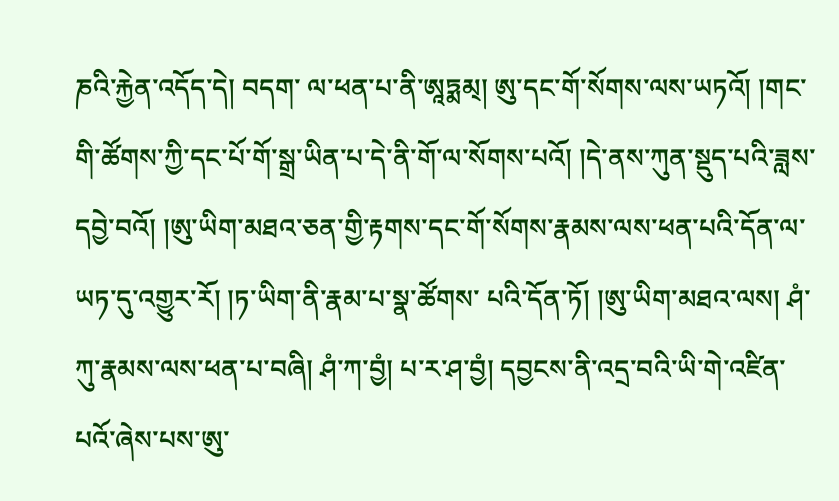ཎའི་རྐྱེན་འདོད་དེ། བདག་ ལ་ཕན་པ་ནི་ཨཱཏྨམ྄། ཨུ་དང་གོ་སོགས་ལས་ཡཏའོ། །གང་གི་ཚོགས་ཀྱི་དང་པོ་གོ་སྒྲ་ཡིན་པ་དེ་ནི་གོ་ལ་སོགས་པའོ། །དེ་ནས་ཀུན་སྡུད་པའི་ཟླས་དབྱེ་བའོ། །ཨུ་ཡིག་མཐའ་ཅན་གྱི་རྟགས་དང་གོ་སོགས་རྣམས་ལས་ཕན་པའི་དོན་ལ་ཡཏ་དུ་འགྱུར་རོ། །ཏ་ཡིག་ནི་རྣམ་པ་སྣ་ཚོགས་ པའི་དོན་ཏོ། །ཨུ་ཡིག་མཐའ་ལས། ཤཾ་ཀུ་རྣམས་ལས་ཕན་པ་བཞི། ཤཾ་ཀ་བྱཾ། པ་ར་ཤ་བྱཾ། དབྱངས་ནི་འདྲ་བའི་ཡི་གེ་འཛིན་པའོ་ཞེས་པས་ཨུ་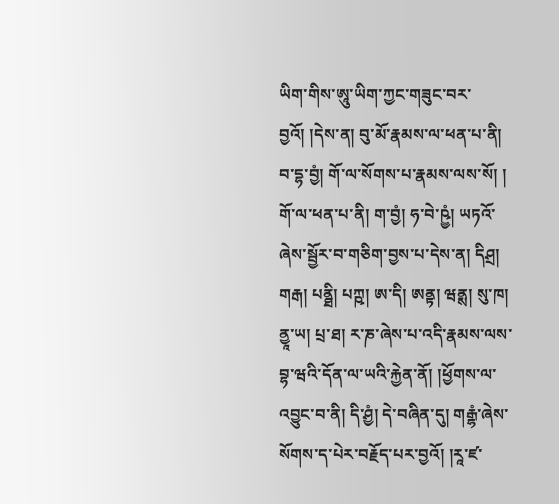ཡིག་གིས་ཨཱུ་ཡིག་ཀྱང་གཟུང་བར་བྱའོ། །དེས་ན། བུ་མོ་རྣམས་ལ་ཕན་པ་ནི། བ་དྷ་བྱཾ། གོ་ལ་སོགས་པ་རྣམས་ལས་སོ། ། གོ་ལ་ཕན་པ་ནི། ག་བྱཾ། ཧ་བེ་ཥྱཾ། ཡཏའོ་ཞེས་སྦྱོར་བ་གཅིག་བྱས་པ་དེས་ན། དིཤྲ། གརྒ། པནྠི། པཀྵ། ཨ་དི། ཨནྟ། ཝནྶ། སུ་ཁ། ནྱཱ་ཡ། པྲ་ཐ། ར་ཎ་ཞེས་པ་འདི་རྣམས་ལས་བྷ་ཝའི་དོན་ལ་ཡའི་རྐྱེན་ནོ། །ཕྱོགས་ལ་འབྱུང་བ་ནི། དི་ཤྱཾ། དེ་བཞིན་དུ། གརྒྷཾ་ཞེས་སོགས་ད་པེར་བརྗོད་པར་བྱའོ། །རཱ་ཛ་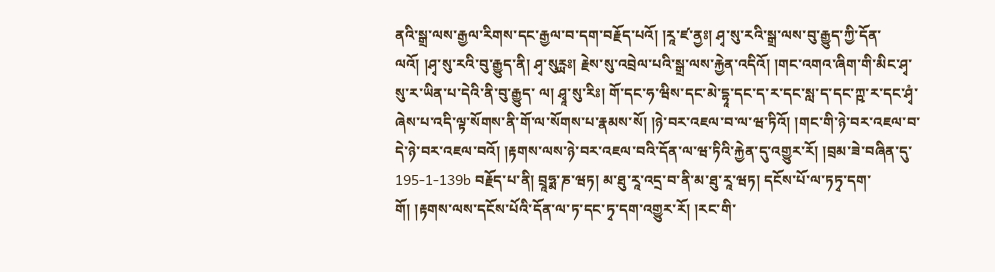ནའི་སྒྲ་ལས་རྒྱལ་རིགས་དང་རྒྱལ་བ་དག་བརྗོད་པའོ། །རཱ་ཛ་ནྱཿ། ཤྭ་སུ་རའི་སྒྲ་ལས་བུ་རྒྱུད་ཀྱི་དོན་ལའོ། །ཤྭ་སུ་རའི་བུ་རྒྱུད་ནི། ཤྭ་སུཪྻཿ། རྗེས་སུ་འབྲེལ་པའི་སྒྲ་ལས་རྐྱེན་འདིའོ། །གང་འགའ་ཞིག་གི་མིང་ཤྭ་སུ་ར་ཡིན་པ་དེའི་ནི་བུ་རྒྱུད་ ལ། ཤྭཱ་སུ་རིཿ། གོ་དང་ཧ་ཝིས་དང་མེ་དྷཱ་དང་ད་ར་དང་སླ་ད་དང་ཀྵ་ར་དང་ཤྭཾ་ཞེས་པ་འདི་ལྟ་སོགས་ནི་གོ་ལ་སོགས་པ་རྣམས་སོ། །ཉེ་བར་འཇལ་བ་ལ་ཝ་ཏིའོ། །གང་གི་ཉེ་བར་འཇལ་བ་དེ་ཉེ་བར་འཇལ་བའོ། །རྟགས་ལས་ཉེ་བར་འཇལ་བའི་དོན་ལ་ཝ་ཏིའི་རྐྱེན་དུ་འགྱུར་རོ། །བྲམ་ཟེ་བཞིན་དུ་ 195-1-139b བརྗོད་པ་ནི། བྲཱཧྨ་ཎ་ཝཏ། མ་ཐུ་རཱ་འདྲ་བ་ནི་མ་ཐུ་རཱ་ཝཏ། དངོས་པོ་ལ་ཏཏྭ་དག་གོ། །རྟགས་ལས་དངོས་པོའི་དོན་ལ་ཏ་དང་ཏྭ་དག་འགྱུར་རོ། །རང་གི་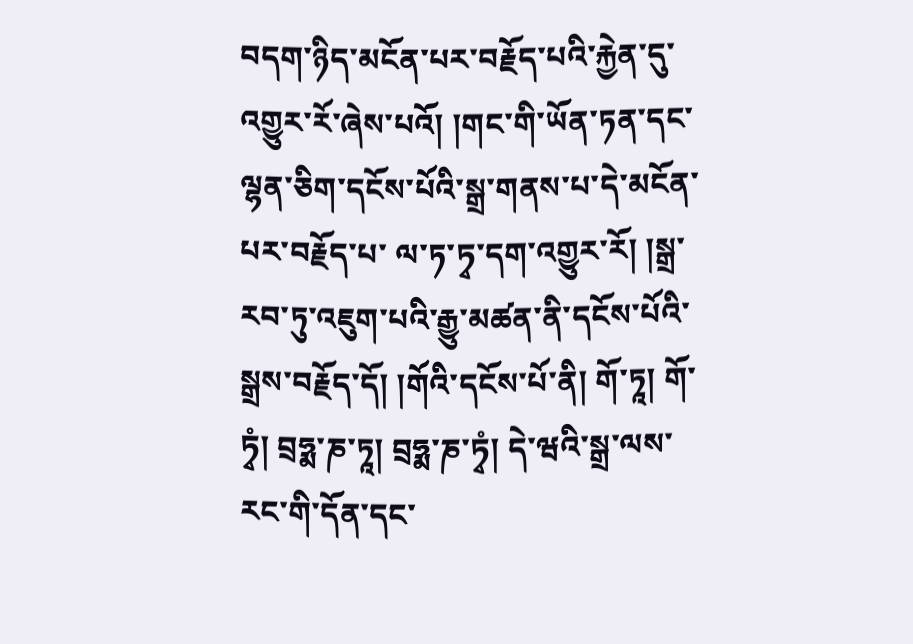བདག་ཉིད་མངོན་པར་བརྗོད་པའི་རྐྱེན་དུ་འགྱུར་རོ་ཞེས་པའོ། །གང་གི་ཡོན་ཏན་དང་ལྷན་ཅིག་དངོས་པོའི་སྒྲ་གནས་པ་དེ་མངོན་པར་བརྗོད་པ་ ལ་ཏ་ཏྭ་དག་འགྱུར་རོ། །སྒྲ་རབ་ཏུ་འཇུག་པའི་རྒྱུ་མཚན་ནི་དངོས་པོའི་སྒྲས་བརྗོད་དོ། །གོའི་དངོས་པོ་ནི། གོ་ཏཱ། གོ་ཏྭཾ། བྲཧྨ་ཎ་ཏཱ། བྲཧྨ་ཎ་ཏྭཾ། དེ་ཝའི་སྒྲ་ལས་རང་གི་དོན་དང་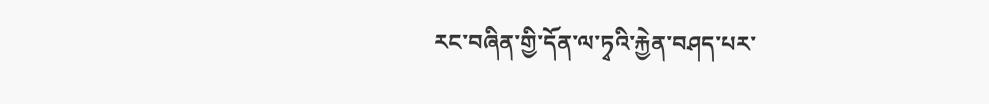རང་བཞིན་གྱི་དོན་ལ་ཏྭའི་རྐྱེན་བཤད་པར་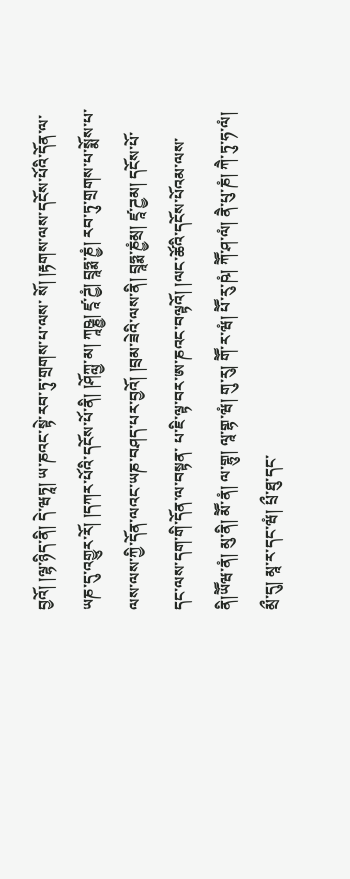བྱའོ། །ལྷ་ཉིད་ནི། དེ་ཝཏཱ། ཡ་ཎའང་སྟེ་རབ་ཏུ་གྲགས་པ་ལས་ སོ། །རྟགས་ལས་དངོས་པོའི་དོན་ལ་ཡཎ་དུ་འགྱུར་རོ། །དཀར་པོའི་དངོས་པོ་ནི། །ཤོཀླྱ་མ། ཀཱཥྞྱ། ཛཱ་ཌྱཾ། བྲཱཧྨ་ཎྱཾ། རབ་ཏུ་གྲགས་པ་སྨོས་པ་ལས་ལས་ཀྱི་དོན་ལའང་ཡཎ་བཤད་པར་བྱའོ། །བྲམ་ཟེའི་ལས་ནི། བྲཱཧྨ་ཎྱཾམྲ། ཛཱ་ཌྱམ། དངོས་པོ་དང་ལས་དག་གི་དོན་ལ་བསྟན་ པ་ཇི་ལྟ་བར་ཨ་ཎའང་བལྟའོ། །ལང་ཚོའི་དངོས་པོའམ་ལས་ནི།ཡཽཝ་ནཾ། མུ་ནི། མཽ་ནཾ། ལ་གྷུ། ལཱ་གྷ་ཝཾ། གུ་རུ། གཽ་ར་ཝཾ། པཽ་རུ་ཥཾ། ཀཽ་ཤ་ལཾ། ནཻ་པུ་ཎཾ། ཀཻ་ཏུ་ཧ་ལཾ། མྲྀ་དུ། མཱ་ར་དང་ཝཾ། པྲྀ་ཐུ་དང་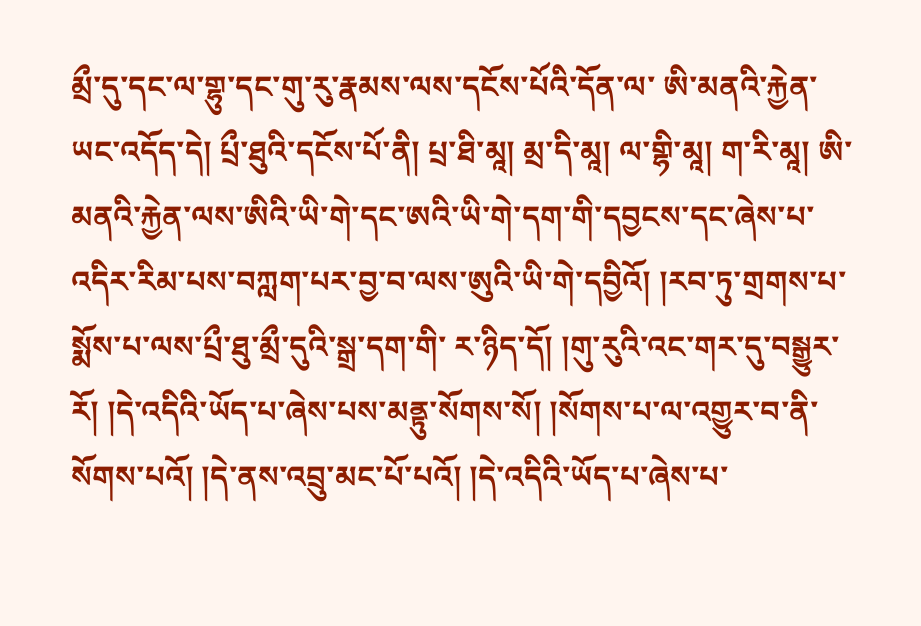མྲྀ་དུ་དང་ལ་གྷུ་དང་གུ་རུ་རྣམས་ལས་དངོས་པོའི་དོན་ལ་ ཨི་མནའི་རྐྱེན་ཡང་འདོད་དེ། པྲྀ་ཐུའི་དངོས་པོ་ནི། པྲ་ཐི་མཱ། མྲ་དི་མཱ། ལ་གྷི་མཱ། ག་རི་མཱ། ཨི་མནའི་རྐྱེན་ལས་ཨིའི་ཡི་གེ་དང་ཨའི་ཡི་གེ་དག་གི་དབྱངས་དང་ཞེས་པ་འདིར་རིམ་པས་བཀླག་པར་བྱ་བ་ལས་ཨུའི་ཡི་གེ་དབྱིའོ། །རབ་ཏུ་གྲགས་པ་སྨོས་པ་ལས་པྲྀ་ཐུ་མྲྀ་དུའི་སྒྲ་དག་གི་ ར་ཉིད་དོ། །གུ་རུའི་འང་གར་དུ་བསྒྱུར་རོ། །དེ་འདིའི་ཡོད་པ་ཞེས་པས་མནྟུ་སོགས་སོ། །སོགས་པ་ལ་འགྱུར་བ་ནི་སོགས་པའོ། །དེ་ནས་འབྲུ་མང་པོ་པའོ། །དེ་འདིའི་ཡོད་པ་ཞེས་པ་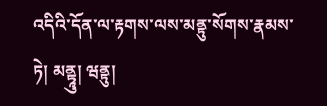འདིའི་དོན་ལ་རྟགས་ལས་མནྟུ་སོགས་རྣམས་ཏེ། མནྟཱུ། ཝནྟུ།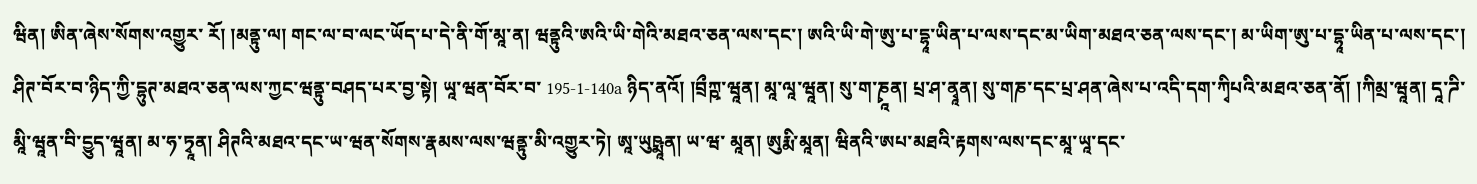ཝིན། ཨིན་ཞེས་སོགས་འགྱུར་ རོ། །མནྟུ་ལ། གང་ལ་བ་ལང་ཡོད་པ་དེ་ནི་གོ་མཱ་ན། ཝནྟུའི་ཨའི་ཡི་གེའི་མཐའ་ཅན་ལས་དང་། ཨའི་ཡི་གེ་ཨུ་པ་དྷཱ་ཡིན་པ་ལས་དང་མ་ཡིག་མཐའ་ཅན་ལས་དང་། མ་ཡིག་ཨུ་པ་དྷཱ་ཡིན་པ་ལས་དང་། ཤིཊ་བོར་བ་ཉིད་ཀྱི་དྷུཊ་མཐའ་ཅན་ལས་ཀྱང་ཝནྟུ་བཤད་པར་བྱ་སྟེ། ཡཱ་ཝན་བོར་བ་ 195-1-140a ཉིད་ནའོ། །བྲྀཀྵ་ཝཱན། མཱ་ལཱ་ཝཱན། སུ་ག་ཎྭཱན། པྲ་ཤ་ནྭཱན། སུ་གཎ་དང་པྲ་ཤན་ཞེས་པ་འདི་དག་ཀྭིཔའི་མཐའ་ཅན་ནོ། །ཀིམྲ་ཝཱན། དཱ་ཌི་མཱི་ཝཱན་བི་དྱུད་ཝཱན། མ་ཧ་ཏྭཱན། ཤིཊའི་མཐའ་དང་ཡ་ཝན་སོགས་རྣམས་ལས་ཝནྟུ་མི་འགྱུར་ཏེ། ཨཱ་ཡུཥྨཱན། ཡ་ཝ་ མཱན། ཨུརྨི་མཱན། ཝིནའི་ཨཔ་མཐའི་རྟགས་ལས་དང་མཱ་ཡཱ་དང་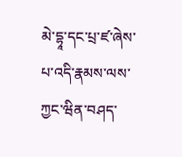མེ་དྷཱ་དང་པྲ་ཛ་ཞེས་པ་འདི་རྣམས་ལས་ཀྱང་ཝིན་བཤད་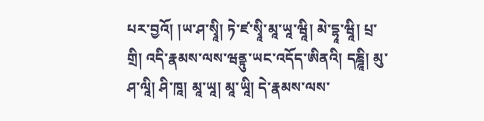པར་བྱའོ། །ཡ་ཤ་སྭཱི། ཏེ་ཛ་སྭཱི་མཱ་ཡཱ་ཝཱི། མེ་དྷཱ་ཝཱི། པྲ་གྲི། འདི་རྣམས་ལས་ཝནྟུ་ཡང་འདོད་ཨིནའི། དཎྜཱི། མུ་ཤ་ལཱི། ཤི་ཁཱ། མཱ་ཡཱ། མཱ་ཡཱི། དེ་རྣམས་ལས་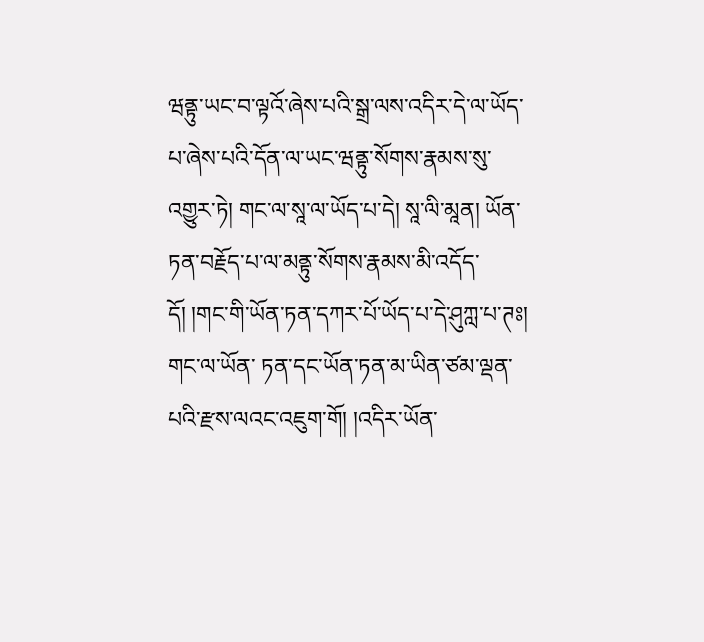ཝནྟུ་ཡང་བ་ལྟའོ་ཞེས་པའི་སྒྲ་ལས་འདིར་དེ་ལ་ཡོད་པ་ཞེས་པའི་དོན་ལ་ཡང་ཝནྟུ་སོགས་རྣམས་སུ་འགྱུར་ཏེ། གང་ལ་སཱ་ལ་ཡོད་པ་དེ། སཱ་ལི་མཱན། ཡོན་ཏན་བརྗོད་པ་ལ་མནྟུ་སོགས་རྣམས་མི་འདོད་དོ། །གང་གི་ཡོན་ཏན་དཀར་པོ་ཡོད་པ་དེ་ཤུཀླ་པ་ཊཿ། གང་ལ་ཡོན་ ཏན་དང་ཡོན་ཏན་མ་ཡིན་ཙམ་ལྡན་པའི་རྫས་ལའང་འཇུག་གོ། །འདིར་ཡོན་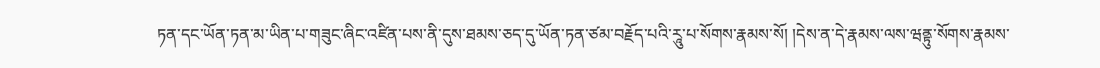ཏན་དང་ཡོན་ཏན་མ་ཡིན་པ་གཟུང་ཞིང་འཛིན་པས་ནི་དུས་ཐམས་ཅད་དུ་ཡོན་ཏན་ཙམ་བརྗོད་པའི་རཱུ་པ་སོགས་རྣམས་སོ། །དེས་ན་དེ་རྣམས་ལས་ཝནྟུ་སོགས་རྣམས་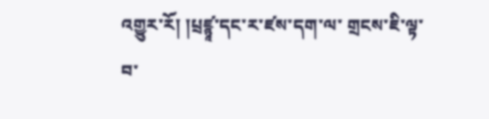འགྱུར་རོ། །པྲཛྙཱ་དང་ར་ཛས་དག་ལ་ གྲངས་ཇི་ལྟ་བ་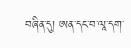བཞིན་དུ། ཨན་དང་བ་ལཱ་དག་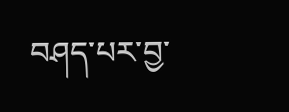བཤད་པར་བྱ་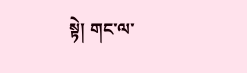སྟེ། གང་ལ་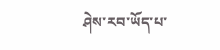ཤེས་རབ་ཡོད་པ་